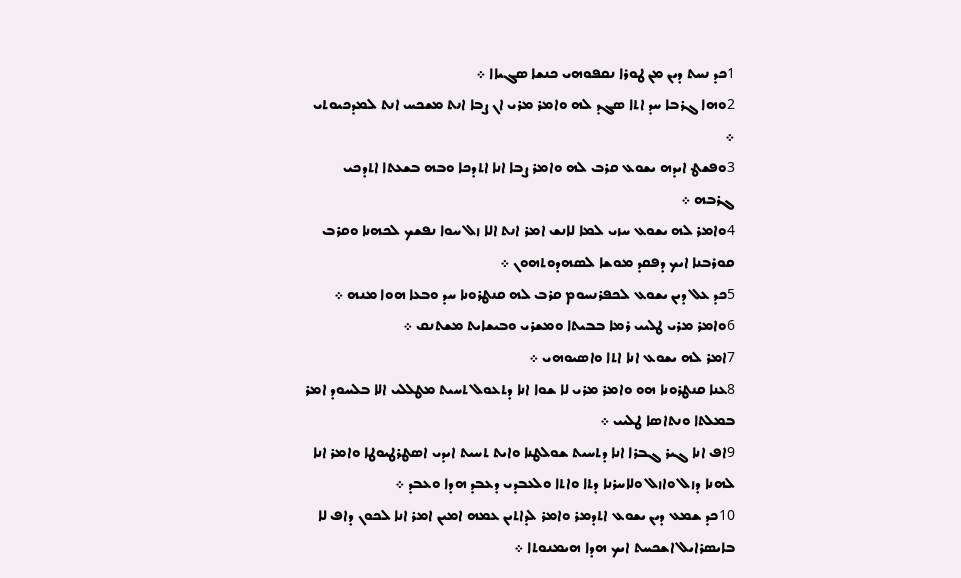1ܟܕ ܢܚܬ ܕܝܢ ܡܢ ܛܘܪܐ ܢܩܦܘܗܝ ܟܢܫܐ ܤܓܝܐܐ ܀
2ܘܗܐ ܓܪܒܐ ܚܕ ܐܬܐ ܤܓܕ ܠܗ ܘܐܡܪ ܡܪܝ ܐܢ ܨܒܐ ܐܢܬ ܡܫܟܚ ܐܢܬ ܠܡܕܟܝܘܬܝ ܀
3ܘܦܫܛ ܐܝܕܗ ܝܫܘܥ ܩܪܒ ܠܗ ܘܐܡܪ ܨܒܐ ܐܢܐ ܐܬܕܟܐ ܘܒܗ ܒܫܥܬܐ ܐܬܕܟܝ ܓܪܒܗ ܀
4ܘܐܡܪ ܠܗ ܝܫܘܥ ܚܙܝ ܠܡܐ ܠܐܢܫ ܐܡܪ ܐܢܬ ܐܠܐ ܙܠ ܚܘܐ ܢܦܫܟ ܠܟܗܢܐ ܘܩܪܒ ܩܘܪܒܢܐ ܐܝܟ ܕܦܩܕ ܡܘܫܐ ܠܤܗܕܘܬܗܘܢ ܀
5ܟܕ ܥܠ ܕܝܢ ܝܫܘܥ ܠܟܦܪܢܚܘܡ ܩܪܒ ܠܗ ܩܢܛܪܘܢܐ ܚܕ ܘܒܥܐ ܗܘܐ ܡܢܗ ܀
6ܘܐܡܪ ܡܪܝ ܛܠܝܝ ܪܡܐ ܒܒܝܬܐ ܘܡܫܪܝ ܘܒܝܫܐܝܬ ܡܫܬܢܩ ܀
7ܐܡܪ ܠܗ ܝܫܘܥ ܐܢܐ ܐܬܐ ܘܐܤܝܘܗܝ ܀
8ܥܢܐ ܩܢܛܪܘܢܐ ܗܘ ܘܐܡܪ ܡܪܝ ܠܐ ܫܘܐ ܐܢܐ ܕܬܥܘܠ ܬܚܝܬ ܡܛܠܠܝ ܐܠܐ ܒܠܚܘܕ ܐܡܪ ܒܡܠܬܐ ܘܢܬܐܤܐ ܛܠܝܝ ܀
9ܐܦ ܐܢܐ ܓܝܪ ܓܒܪܐ ܐܢܐ ܕܬܚܝܬ ܫܘܠܛܢܐ ܘܐܝܬ ܬܚܝܬ ܐܝܕܝ ܐܤܛܪܛܝܘܛܐ ܘܐܡܪ ܐܢܐ ܠܗܢܐ ܕܙܠ ܘܐܙܠ ܘܠܐܚܪܢܐ ܕܬܐ ܘܐܬܐ ܘܠܥܒܕܝ ܕܥܒܕ ܗܕܐ ܘܥܒܕ ܀
10ܟܕ ܫܡܥ ܕܝܢ ܝܫܘܥ ܐܬܕܡܪ ܘܐܡܪ ܠܕܐܬܝܢ ܥܡܗ ܐܡܝܢ ܐܡܪ ܐܢܐ ܠܟܘܢ ܕܐܦ ܠܐ ܒܐܝܤܪܐܝܠ ܐܫܟܚܬ ܐܝܟ ܗܕܐ ܗܝܡܢܘܬܐ ܀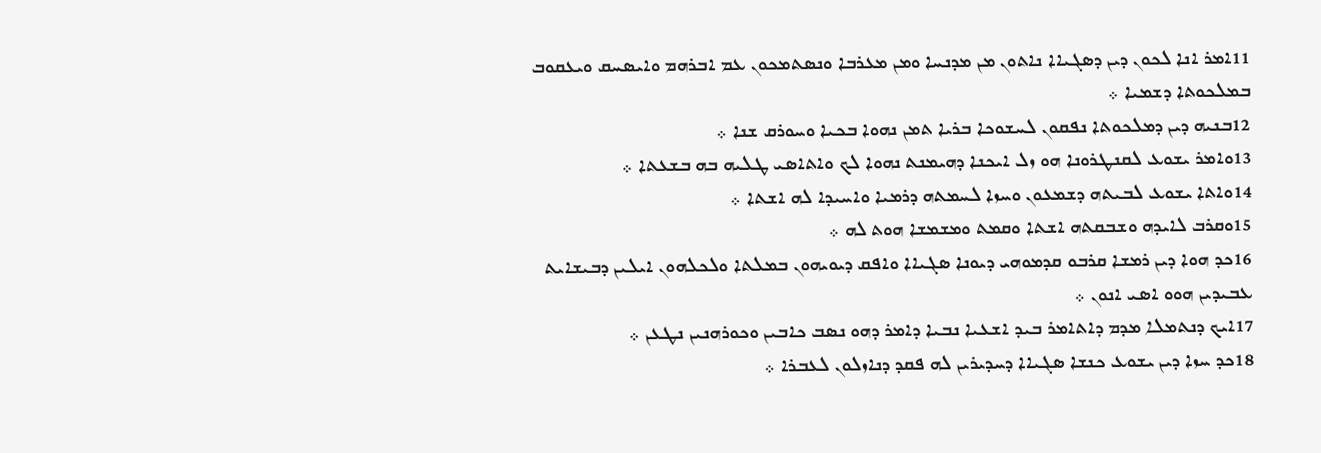11ܐܡܪ ܐܢܐ ܠܟܘܢ ܕܝܢ ܕܤܓܝܐܐ ܢܐܬܘܢ ܡܢ ܡܕܢܚܐ ܘܡܢ ܡܥܪܒܐ ܘܢܤܬܡܟܘܢ ܥܡ ܐܒܪܗܡ ܘܐܝܤܚܩ ܘܝܥܩܘܒ ܒܡܠܟܘܬܐ ܕܫܡܝܐ ܀
12ܒܢܝܗ ܕܝܢ ܕܡܠܟܘܬܐ ܢܦܩܘܢ ܠܚܫܘܟܐ ܒܪܝܐ ܬܡܢ ܢܗܘܐ ܒܟܝܐ ܘܚܘܪܩ ܫܢܐ ܀
13ܘܐܡܪ ܝܫܘܥ ܠܩܢܛܪܘܢܐ ܗܘ ܙܠ ܐܝܟܢܐ ܕܗܝܡܢܬ ܢܗܘܐ ܠܟ ܘܐܬܐܤܝ ܛܠܝܗ ܒܗ ܒܫܥܬܐ ܀
14ܘܐܬܐ ܝܫܘܥ ܠܒܝܬܗ ܕܫܡܥܘܢ ܘܚܙܐ ܠܚܡܬܗ ܕܪܡܝܐ ܘܐܚܝܕܐ ܠܗ ܐܫܬܐ ܀
15ܘܩܪܒ ܠܐܝܕܗ ܘܫܒܩܬܗ ܐܫܬܐ ܘܩܡܬ ܘܡܫܡܫܐ ܗܘܬ ܠܗ ܀
16ܟܕ ܗܘܐ ܕܝܢ ܪܡܫܐ ܩܪܒܘ ܩܕܡܘܗܝ ܕܝܘܢܐ ܤܓܝܐܐ ܘܐܦܩ ܕܝܘܝܗܘܢ ܒܡܠܬܐ ܘܠܟܠܗܘܢ ܐܝܠܝܢ ܕܒܝܫܐܝܬ ܥܒܝܕܝܢ ܗܘܘ ܐܤܝ ܐܢܘܢ ܀
17ܐܝܟ ܕܢܬܡܠܐ ܡܕܡ ܕܐܬܐܡܪ ܒܝܕ ܐܫܥܝܐ ܢܒܝܐ ܕܐܡܪ ܕܗܘ ܢܤܒ ܟܐܒܝܢ ܘܟܘܪܗܢܝܢ ܢܛܥܢ ܀
18ܟܕ ܚܙܐ ܕܝܢ ܝܫܘܥ ܟܢܫܐ ܤܓܝܐܐ ܕܚܕܝܪܝܢ ܠܗ ܦܩܕ ܕܢܐܙܠܘܢ ܠܥܒܪܐ ܀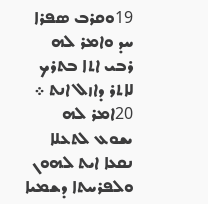19ܘܩܪܒ ܤܦܪܐ ܚܕ ܘܐܡܪ ܠܗ ܪܒܝ ܐܬܐ ܒܬܪܟ ܠܐܬܪ ܕܐܙܠ ܐܢܬ ܀
20ܐܡܪ ܠܗ ܝܫܘܥ ܠܬܥܠܐ ܢܩܥܐ ܐܝܬ ܠܗܘܢ ܘܠܦܪܚܬܐ ܕܫܡܝܐ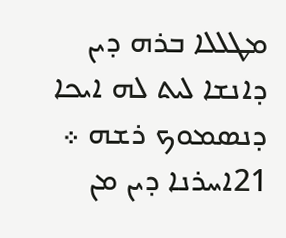ܡܛܠܠܐ ܒܪܗ ܕܝܢ ܕܐܢܫܐ ܠܝܬ ܠܗ ܐܝܟܐ ܕܢܤܡܘܟ ܪܫܗ ܀
21ܐܚܪܢܐ ܕܝܢ ܡܢ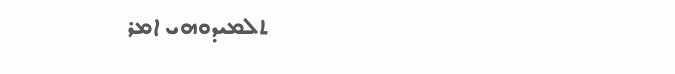ܬܠܡܝܕܘܗܝ ܐܡܪ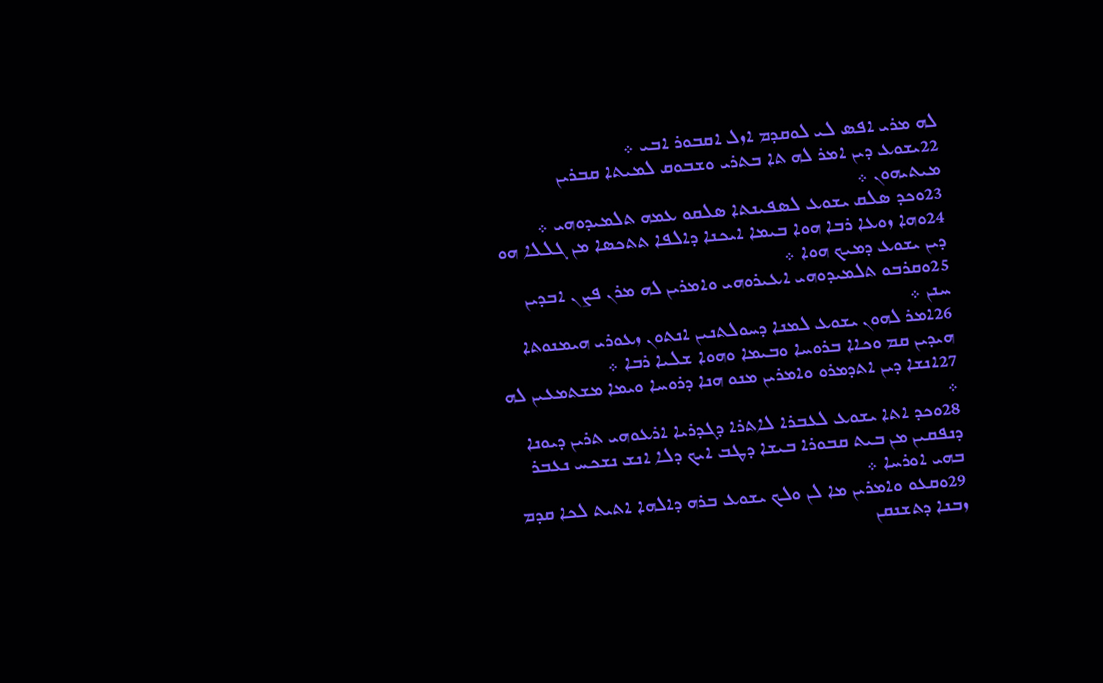ܠܗ ܡܪܝ ܐܦܤ ܠܝ ܠܘܩܕܡ ܐܙܠ ܐܩܒܘܪ ܐܒܝ ܀
22ܝܫܘܥ ܕܝܢ ܐܡܪ ܠܗ ܬܐ ܒܬܪܝ ܘܫܒܘܩ ܠܡܝܬܐ ܩܒܪܝܢ ܡܝܬܝܗܘܢ ܀
23ܘܟܕ ܤܠܩ ܝܫܘܥ ܠܤܦܝܢܬܐ ܤܠܩܘ ܥܡܗ ܬܠܡܝܕܘܗܝ ܀
24ܘܗܐ ܙܘܥܐ ܪܒܐ ܗܘܐ ܒܝܡܐ ܐܝܟܢܐ ܕܐܠܦܐ ܬܬܟܤܐ ܡܢ ܓܠܠܐ ܗܘ ܕܝܢ ܝܫܘܥ ܕܡܝܟ ܗܘܐ ܀
25ܘܩܪܒܘ ܬܠܡܝܕܘܗܝ ܐܥܝܪܘܗܝ ܘܐܡܪܝܢ ܠܗ ܡܪܢ ܦܨܢ ܐܒܕܝܢ ܚܢܢ ܀
26ܐܡܪ ܠܗܘܢ ܝܫܘܥ ܠܡܢܐ ܕܚܘܠܬܢܝܢ ܐܢܬܘܢ ܙܥܘܪܝ ܗܝܡܢܘܬܐ ܗܝܕܝܢ ܩܡ ܘܟܐܐ ܒܪܘܚܐ ܘܒܝܡܐ ܘܗܘܐ ܫܠܝܐ ܪܒܐ ܀
27ܐܢܫܐ ܕܝܢ ܐܬܕܡܪܘ ܘܐܡܪܝܢ ܡܢܘ ܗܢܐ ܕܪܘܚܐ ܘܝܡܐ ܡܫܬܡܥܝܢ ܠܗ ܀
28ܘܟܕ ܐܬܐ ܝܫܘܥ ܠܥܒܪܐ ܠܐܬܪܐ ܕܓܕܪܝܐ ܐܪܥܘܗܝ ܬܪܝܢ ܕܝܘܢܐ ܕܢܦܩܝܢ ܡܢ ܒܝܬ ܩܒܘܪܐ ܒܝܫܐ ܕܛܒ ܐܝܟ ܕܠܐ ܐܢܫ ܢܫܟܚ ܢܥܒܪ ܒܗܝ ܐܘܪܚܐ ܀
29ܘܩܥܘ ܘܐܡܪܝܢ ܡܐ ܠܢ ܘܠܟ ܝܫܘܥ ܒܪܗ ܕܐܠܗܐ ܐܬܝܬ ܠܟܐ ܩܕܡ ܙܒܢܐ ܕܬܫܢܩܢ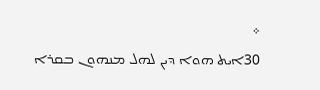܀
30ܐܝܬ ܗܘܐ ܕܝܢ ܠܗܠ ܡܢܗܘܢ ܒܩܪܐ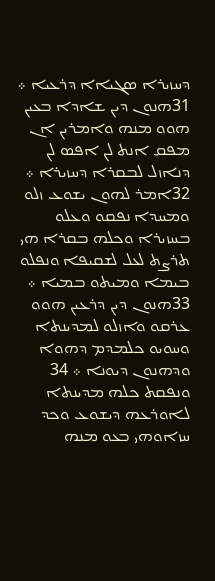ܕܚܙܝܪܐ ܤܓܝܐܐ ܕܪܥܝܐ ܀
31ܗܢܘܢ ܕܝܢ ܫܐܕܐ ܒܥܝܢ ܗܘܘ ܡܢܗ ܘܐܡܪܝܢ ܐܢ ܡܦܩ ܐܢܬ ܠܢ ܐܦܤ ܠܢ ܕܢܐܙܠ ܠܒܩܪܐ ܕܚܙܝܪܐ ܀
32ܐܡܪ ܠܗܘܢ ܝܫܘܥ ܙܠܘ ܘܡܚܕܐ ܢܦܩܘ ܘܥܠܘ ܒܚܙܝܪܐ ܘܟܠܗ ܒܩܪܐ ܗܝ ܬܪܨܬ ܠܥܠ ܠܫܩܝܦܐ ܘܢܦܠܘ ܒܝܡܐ ܘܡܝܬܘ ܒܡܝܐ ܀
33ܗܢܘܢ ܕܝܢ ܕܪܥܝܢ ܗܘܘ ܥܪܩܘ ܘܐܙܠܘ ܠܡܕܝܢܬܐ ܘܚܘܝܘ ܟܠܡܕܡ ܕܗܘܐ ܘܕܗܢܘܢ ܕܝܘܢܐ ܀ 34 ܘܢܦܩܬ ܟܠܗ ܡܕܝܢܬܐ ܠܐܘܪܥܗ ܕܝܫܘܥ ܘܟܕ ܚܙܐܘܗܝ ܒܥܘ ܡܢܗ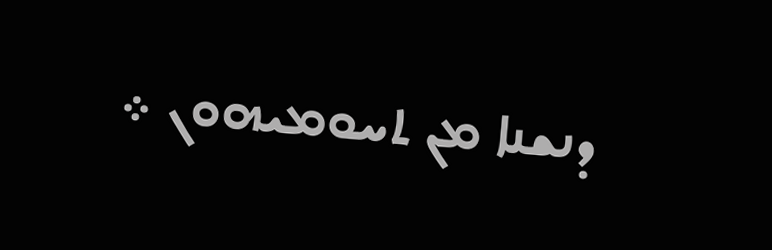ܕܢܫܢܐ ܡܢ ܬܚܘܡܝܗܘܢ ܀